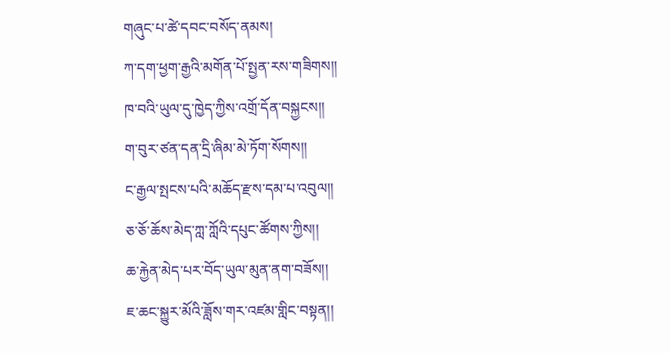གཞུང་པ་ཚེ་དབང་བསོད་ནམས།
ཀ་དག་ཕྱག་རྒྱའི་མགོན་པོ་སྤྱན་རས་གཟིགས།།
ཁ་བའི་ཡུལ་དུ་ཁྱེད་ཀྱིས་འགྲོ་དོན་བསྐྱངས།།
ག་བུར་ཙན་དན་དྲི་ཞིམ་མེ་ཏོག་སོགས།།
ང་རྒྱལ་སྤངས་པའི་མཆོད་རྫས་དམ་པ་འབུལ།།
ཅ་ཅོ་ཆོས་མེད་ཀླ་ཀློའི་དཔུང་ཚོགས་ཀྱིས།།
ཆ་རྐྱེན་མེད་པར་བོད་ཡུལ་མུན་ནག་བཟོས།།
ཇ་ཆང་སྐྱུར་མོའི་ཟློས་གར་འཛམ་གླིང་བསྟན།།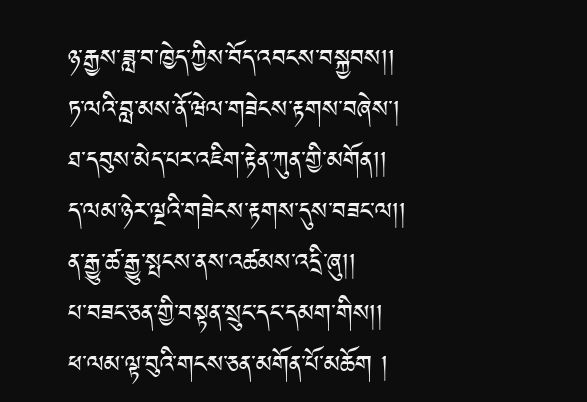ཉ་རྒྱས་ཟླ་བ་ཁྱེད་ཀྱིས་བོད་འབངས་བསྐྱབས།།
ཏ་ལའི་བླ་མས་ནོ་ཝེལ་གཟེངས་རྟགས་བཞེས་།
ཐ་དབུས་མེད་པར་འཇིག་རྟེན་ཀུན་གྱི་མགོན།།
ད་ལམ་ཉེར་ལྔའི་གཟེངས་རྟགས་དུས་བཟང་ལ།།
ན་རྒྱུ་ཚ་རྒྱུ་སྤངས་ནས་འཚམས་འདྲི་ཞུ།།
པ་བཟང་ཅན་གྱི་བསྟན་སྲུང་དང་དམག་གིས།།
ཕ་ལམ་ལྟ་བུའི་གངས་ཅན་མགོན་པོ་མཆོག །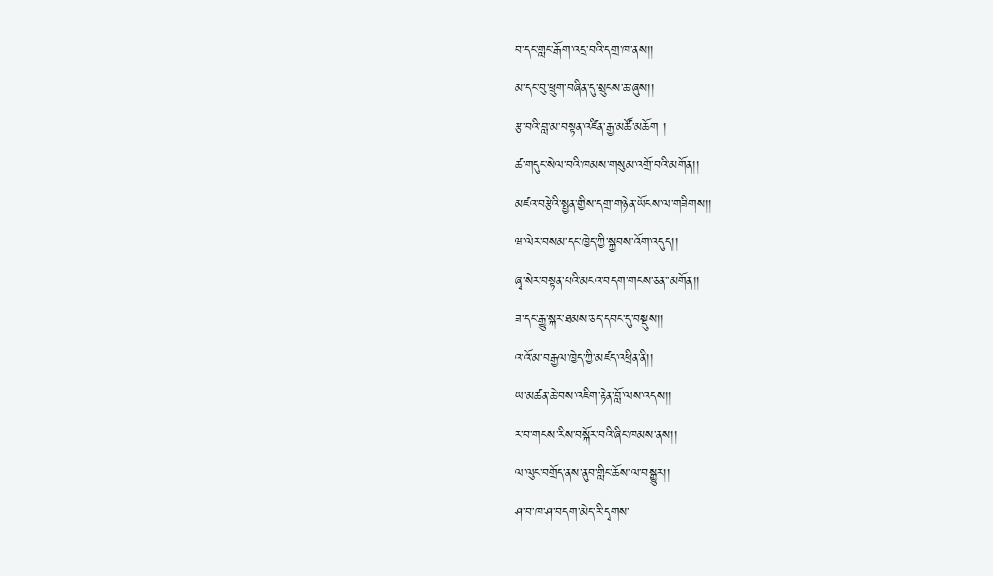བ་དང་གླང་རྒོག་འདྲ་བའི་དགྲ་ཁ་ནས།།
མ་དང་བུ་ཕྲུག་བཞིན་དུ་སྲུངས་ཆ་ཞུས།།
རྩ་བའི་བླ་མ་བསྟན་འཛིན་རྒྱ་མཚོ་མཆོག །
ཚ་གདུང་སེལ་བའི་ཁམས་གསུམ་འགྲོ་བའི་མགོན།།
མཛའ་བརྩེའི་སྤྱན་གྱིས་དགྲ་གཉེན་ཡོངས་ལ་གཟིགས།།
ཝ་ལེར་བསམ་དང་ཁྱེད་ཀྱི་སྐྱབས་འོག་འདུད།།
ཞྭ་སེར་བསྟན་པའི་མངའ་བདག་གངས་ཅན་་མགོན།།
ཟ་དང་རྒྱུ་སྐར་ཐམས་ཅད་དབང་དུ་བསྡུས།།
འ་འོ་མ་བརྒྱལ་ཁྱེད་ཀྱི་མཛད་འཕྲིན་ནི།།
ཡ་མཚན་ཆེ་བས་འཇིག་རྟེན་བློ་ལས་འདས།།
ར་བ་གངས་རིས་བསྐོར་བའི་ཞིང་ཁམས་ནས།།
ལ་ལུང་བགྲོད་ནས་ནུབ་གླིང་ཆོས་ལ་བསྒྱུར།།
ཤ་བ་ཁ་ཤ་བདག་མེད་རི་དྭགས་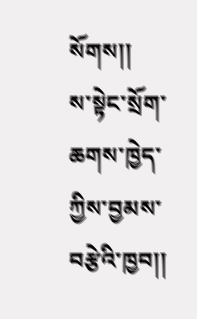སོགས།།
ས་སྟེང་སྲོག་ཆགས་ཁྱེད་ཀྱིས་བྱམས་བརྩེའི་ཁྱབ།།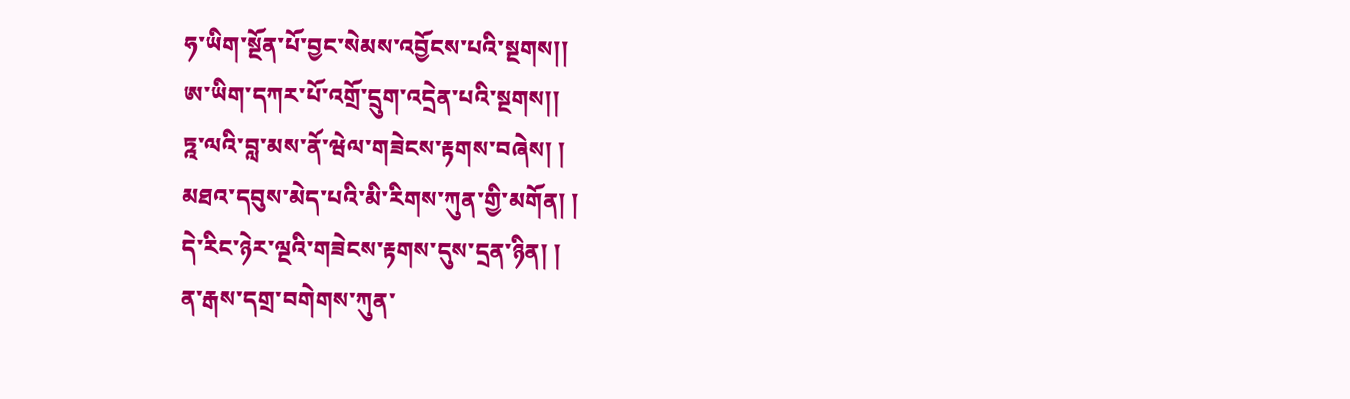ཧ་ཡིག་སྔོན་པོ་བྱང་སེམས་འབྱོངས་པའི་སྔགས།།
ཨ་ཡིག་དཀར་པོ་འགྲོ་དྲུག་འདྲེན་པའི་སྔགས།།
ཏྰ་ལའི་བླ་མས་ནོ་ཝེལ་གཟེངས་རྟགས་བཞེས། །
མཐའ་དབུས་མེད་པའི་མི་རིགས་ཀུན་གྱི་མགོན། །
དེ་རིང་ཉེར་ལྔའི་གཟེངས་རྟགས་དུས་དྲན་ཉིན། །
ན་རྒས་དགྲ་བགེགས་ཀུན་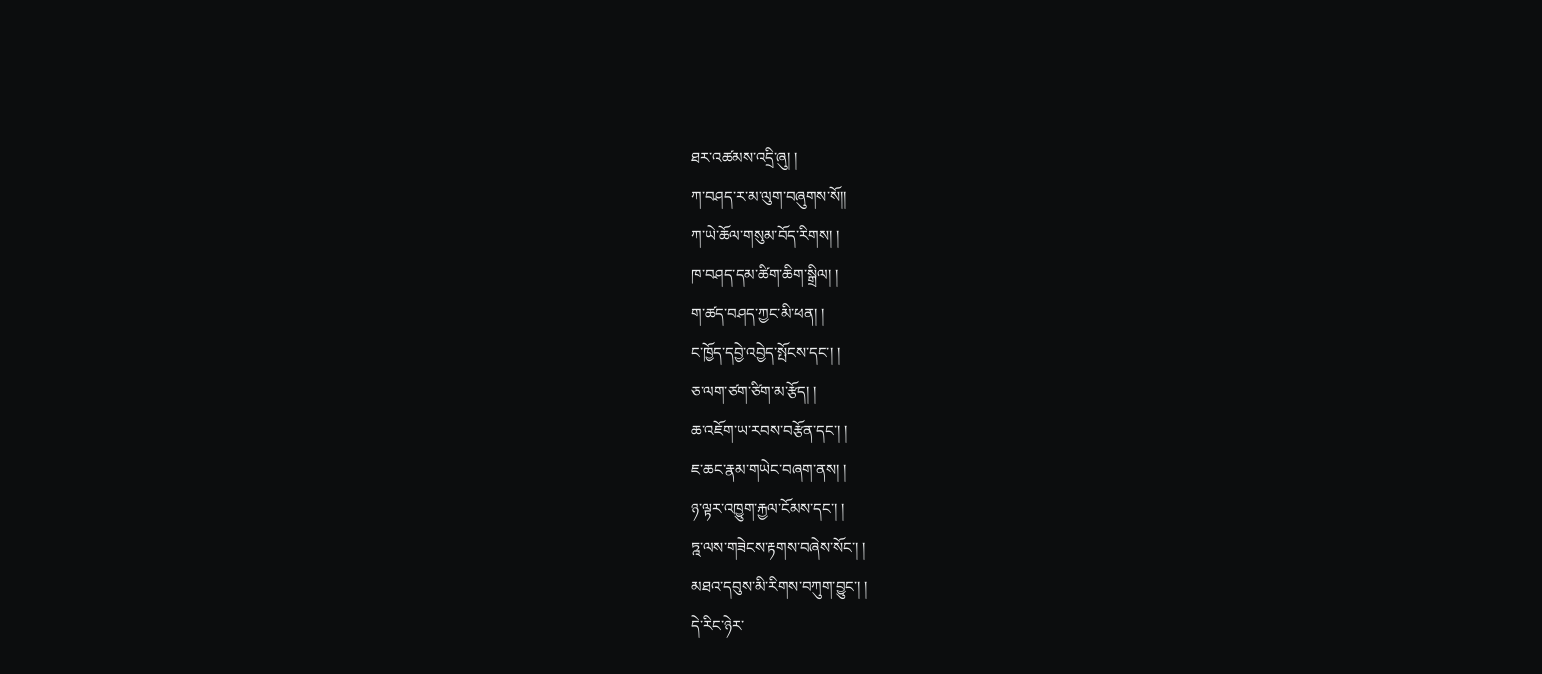ཐར་འཚམས་འདྲི་ཞུ། །
ཀ་བཤད་ར་མ་ལུག་བཞུགས་སོ།།
ཀ་ཡེ་ཆོལ་གསུམ་བོད་རིགས། །
ཁ་བཤད་དམ་ཚིག་ཆིག་སྒྲིལ། །
ག་ཚད་བཤད་ཀྱང་མི་ཕན། །
ང་ཁྱོད་དབྱེ་འབྱེད་སྤོངས་དང་། །
ཅ་ལག་ཙག་ཙིག་མ་རྩོད། །
ཆ་འཇོག་ཡ་རབས་བརྩོན་དང་། །
ཇ་ཆང་རྣམ་གཡེང་བཞག་ནས། །
ཉ་ལྟར་འཁྱུག་རྐྱལ་ངོམས་དང་། །
ཏྰ་ལས་གཟེངས་རྟགས་བཞེས་སོང་། །
མཐའ་དབུས་མི་རིགས་བཀུག་བྱུང་། །
དེ་རིང་ཉེར་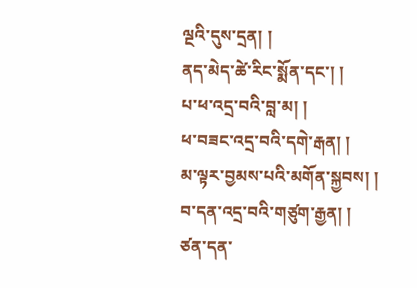ལྔའི་དུས་དྲན། །
ནད་མེད་ཚེ་རིང་སྨོན་དང་། །
པ་ཕ་འདྲ་བའི་བླ་མ། །
ཕ་བཟང་འདྲ་བའི་དགེ་རྒན། །
མ་ལྟར་བྱམས་པའི་མགོན་སྐྱབས། །
བ་དན་འདྲ་བའི་གཙུག་རྒྱན། །
ཙན་དན་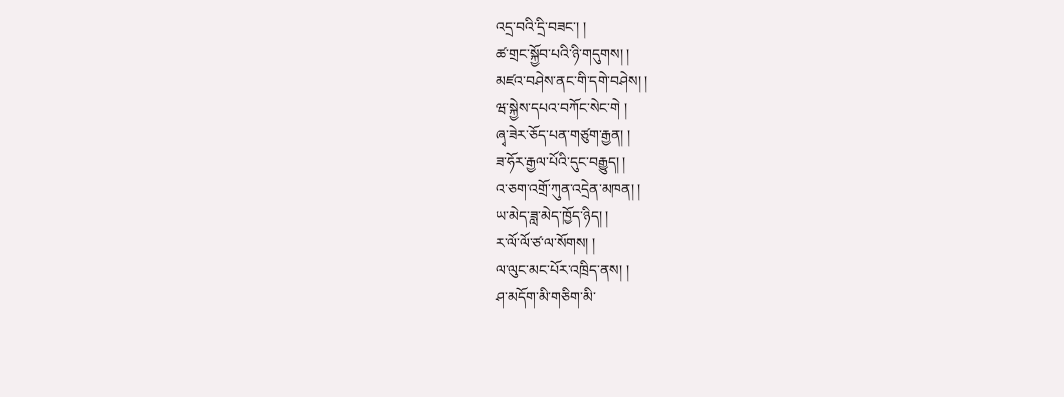འདྲ་བའི་དྲི་བཟང་། །
ཚ་གྲང་སྐྱོབ་པའི་ཉི་གདུགས། །
མཛའ་བཤེས་ནང་གི་དགེ་བཤེས། །
ཝ་སྐྱེས་དཔའ་བཀོང་སེང་གེ །
ཞྭ་ཟེར་ཅོད་པན་གཙུག་རྒྱན། །
ཟ་ཧོར་རྒྱལ་པོའི་དུང་བརྒྱུད། །
འ་ཅག་འགྲོ་ཀུན་འདྲེན་མཁན། །
ཡ་མེད་ཟླ་མེད་ཁྱོད་ཉིད། །
ར་ལོ་ལོ་ཙ་ལ་སོགས། །
ལ་ལུང་མང་པོར་འཁྲིད་ནས། །
ཤ་མདོག་མི་གཅིག་མི་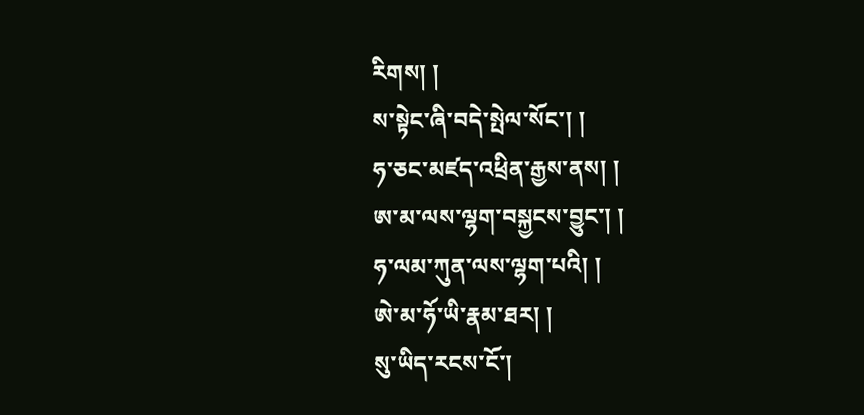རིགས། །
ས་སྟེང་ཞི་བདེ་སྤེལ་སོང་། །
ཧ་ཅང་མཛད་འཕྲིན་རྒྱས་ནས། །
ཨ་མ་ལས་ལྷག་བསྐྱངས་བྱུང་། །
ཧ་ལམ་ཀུན་ལས་ལྷག་པའི། །
ཨེ་མ་ཧོ་ཡི་རྣམ་ཐར། །
སུ་ཡིད་རངས་ངོ་།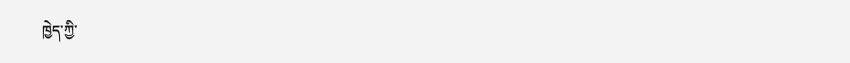ཁྱེད་ཀྱི་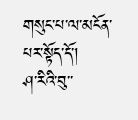གསུང་པ་ལ་མངོན་པར་སྟོད་དོ་།
ཤ་རིའི་བུ་་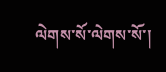ལེགས་སོ་ལེགས་སོ་།